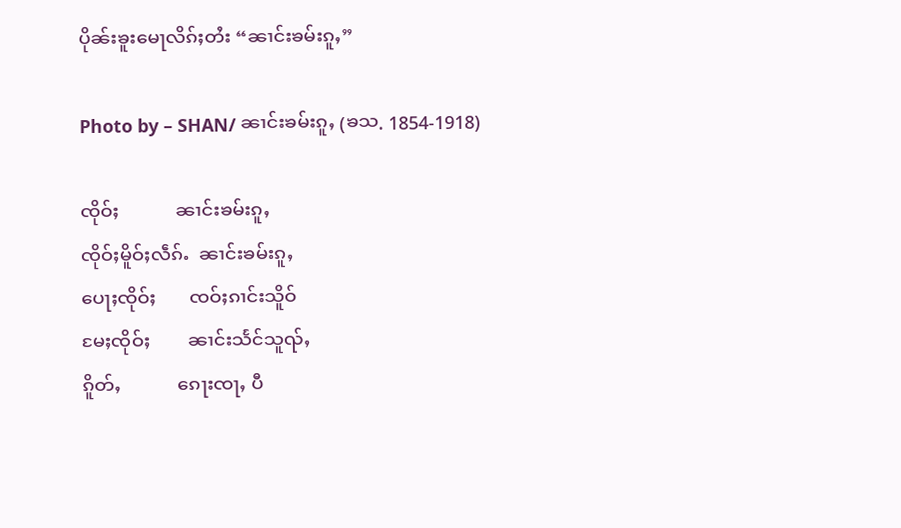ပိုၼ်းၶူးမေႃလိၵ်ႈတႆး “ၼၢင်းၶမ်းၵူႇ”

Photo by – SHAN/ ၼၢင်းၶမ်းၵူႇ (ၶသ. 1854-1918)

ၸိုဝ်ႈ            ၼၢင်းၶမ်းၵူႇ
ၸိုဝ်ႈမိူဝ်ႈလဵၵ်ႉ  ၼၢင်းၶမ်းၵူႇ
ပေႃႈၸိုဝ်ႈ       ၸဝ်ႈၵၢင်းသိူဝ်
မႄႈၸိုဝ်ႈ        ၼၢင်းသႅင်သူၺ်ႇ
ၵိူတ်ႇ            ၵေႃးၸႃႇ ပီ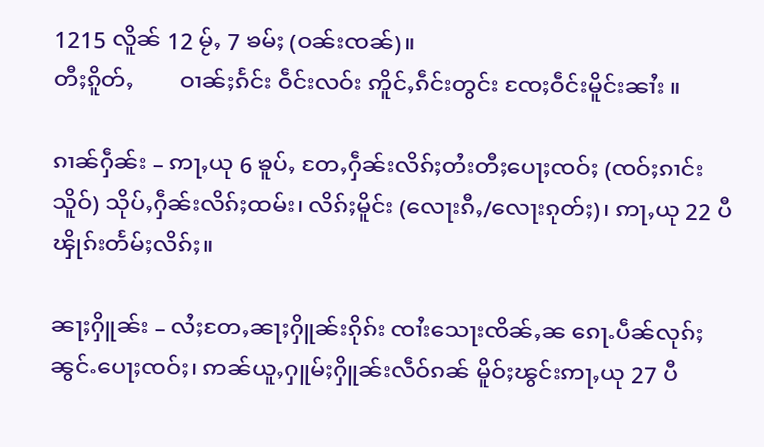1215 လိူၼ် 12 မႂ်ႇ 7 ၶမ်ႈ (ဝၼ်းၸၼ်)။
တီႈၵိူတ်ႇ        ဝၢၼ်ႈၵႅင်း ဝဵင်းလဝ်း ဢိူင်ႇၵဵင်းတွင်း ၸႄႈဝဵင်းမိူင်းၼၢႆး ။

ၵၢၼ်ႁဵၼ်း – ဢႃႇယု 6 ၶူပ်ႇ တႄႇႁဵၼ်းလိၵ်ႈတႆးတီႈပေႃႈၸဝ်ႈ (ၸဝ်ႈၵၢင်းသိူဝ်) သိုပ်ႇႁဵၼ်းလိၵ်ႈထမ်း၊ လိၵ်ႈမိူင်း (လေႃးၵီႇ/လေႃးၵုတ်ႈ)၊ ဢႃႇယု 22 ပီ ၾိုၵ်းတႅမ်ႈလိၵ်ႈ။

ၼႃႈႁိူၼ်း – လႆႈတႄႇၼႃႈႁိူၼ်းၵိုၵ်း ၸၢႆးသေႃးၸိၼ်ႇၼ ၵေႃႉပဵၼ်လုၵ်ႈၼွင်ႉပေႃႈၸဝ်ႈ၊ ဢၼ်ယူႇႁူမ်ႈႁိူၼ်းလဵဝ်ၵၼ် မိူဝ်ႈၽွင်းဢႃႇယု 27 ပီ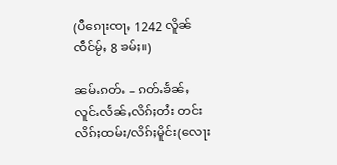(ပီၵေႃးၸႃႇ 1242 လိူၼ်ၸဵင်မႂ်ႇ 8 ၶမ်ႈ။)

ၼမ်ႉၵတ်ႉ – ၵတ်ႉၶႅၼ်ႇလူင်ႉလႅၼ်ႇလိၵ်ႈတႆး တင်းလိၵ်ႈထမ်း/လိၵ်ႈမိူင်း(လေႃး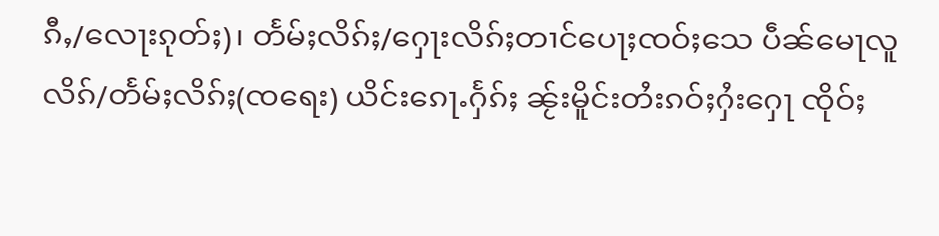ၵီႇ/လေႃးၵုတ်ႈ)၊ တႅမ်ႈလိၵ်ႈ/ႁေႃးလိၵ်ႈတၢင်ပေႃႈၸဝ်ႈသေ ပဵၼ်မေႃလူလိၵ်/တႅမ်ႈလိၵ်ႈ(ၸရေး) ယိင်းၵေႃႉႁႅၵ်ႈ ၼႂ်းမိူင်းတႆးၵဝ်ႈႁႆးႁေႃ ၸိုဝ်ႈ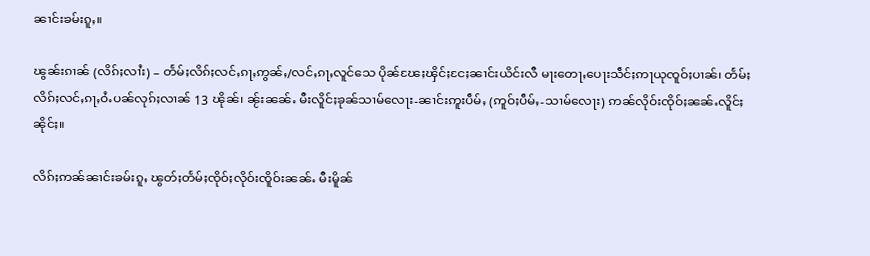ၼၢင်းၶမ်းၵူႇ။

ၽွၼ်းၵၢၼ် (လိၵ်ႈလၢႆး) – တႅမ်ႈလိၵ်ႈလင်ႇၵႃႇဢွၼ်ႇ/လင်ႇၵႃႇလူင်သေ ပိုၼ်ၽႄႈၾိင်ႈငႄႈၼၢင်းယိင်းလီ မႃးတေႃႇပေႃးသဵင်ႈဢႃယုၸူဝ်ႈပၢၼ်၊ တႅမ်ႈလိၵ်ႈလင်ႇၵႃႇဝႆႉပၼ်လုၵ်ႈလၢၼ် 13 ၽိုၼ်၊ ၼႂ်းၼၼ်ႉ မီးလိူင်ႈၶုၼ်သၢမ်လေႃး-ၼၢင်းဢူးပဵမ်ႇ (ဢူဝ်ႈပဵမ်ႇ-သၢမ်လေႃး) ဢၼ်လိုဝ်းၸိုဝ်ႈၼၼ်ႉလိူင်ႈၼိုင်ႈ။

လိၵ်ႈဢၼ်ၼၢင်းၶမ်းၵူႇ ၽွတ်ႈတႅမ်ႈၸိုဝ်ႈလိုဝ်းၸိူဝ်းၼၼ်ႉ မီးမိူၼ်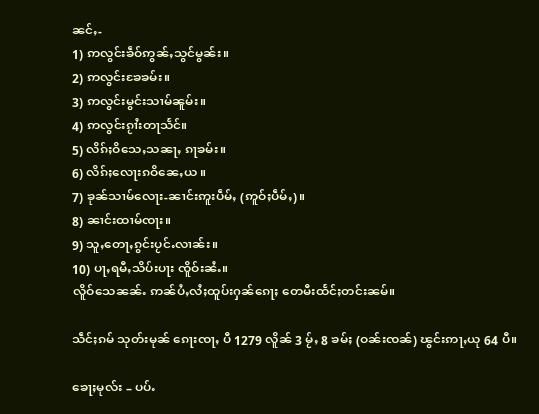ၼင်ႇ-
1) ဢလွင်းၶဵဝ်ဢွၼ်ႇသွင်မွၼ်း။
2) ဢလွင်းၶႄၶမ်း။
3) ဢလွင်းမွင်းသၢမ်ၼူမ်း။
4) ဢလွင်းၵႂၢႆးတႃသႅင်။
5) လိၵ်ႈဝိသေႇသၼႃႇ ၵႃၶမ်း။
6) လိၵ်ႈလေႃးၵဝိၼေႇယ ။
7) ၶုၼ်သၢမ်လေႃး-ၼၢင်းဢူးပဵမ်ႇ (ဢူဝ်ႈပဵမ်ႇ)။
8) ၼၢင်းထၢမ်ၸႃး။
9) သူႇတေႃႇၵွင်းပႂင်ႉလၢၼ်း။
10) ပႃႇရမီႇသိပ်းပႃး ၸိူဝ်းၼႆႉ။
လိူဝ်သေၼၼ်ႉ ဢၼ်ပႆႇလႆႈထူပ်းႁၼ်ၵေႃႈ တေမီးထႅင်ႈတင်းၼမ်။

သဵင်ႈၵမ် သုတ်းမုၼ် ၵေႃးၸႃႇ ပီ 1279 လိူၼ် 3 မႂ်ႇ 8 ၶမ်ႈ (ဝၼ်းၸၼ်) ၽွင်းဢႃႇယု 64 ပီ။

ၶေႃႈမုလ်း – ပပ်ႉ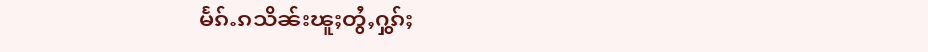မႅၵ်ႉၵသိၼ်းၽူႈတွႆႇႁွၵ်ႈ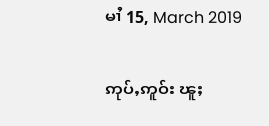မၢႆ 15, March 2019

ဢုပ်ႇဢူဝ်း ၽူႈ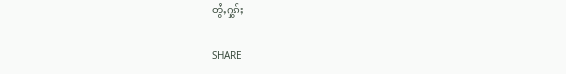တွႆႇႁွၵ်ႈ

SHARE